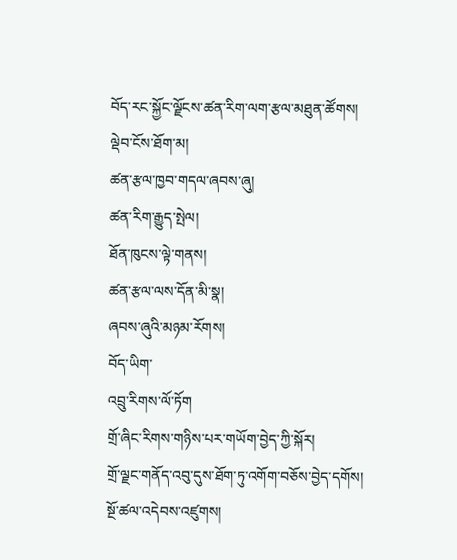བོད་རང་སྐྱོང་ལྗོངས་ཚན་རིག་ལག་རྩལ་མཐུན་ཚོགས།
ལྡེབ་ངོས་ཐོག་མ།
ཚན་རྩལ་ཁྱབ་གདལ་ཞབས་ཞུ།
ཚན་རིག་རྒྱུད་སྤེལ།
ཐོན་ཁུངས་ལྟེ་གནས།
ཚན་རྩལ་ལས་དོན་མི་སྣ།
ཞབས་ཞུའི་མཉམ་རོགས།
བོད་ཡིག་
འབྲུ་རིགས་ལོ་ཏོག
གྲོ་ཞིང་རིགས་གཉིས་པར་གཡོག་བྱེད་ཀྱི་སྐོར།
གྲོ་ལྗང་གནོད་འབུ་དུས་ཐོག་ཏུ་འགོག་བཅོས་བྱེད་དགོས།
སྔོ་ཚལ་འདེབས་འཛུགས།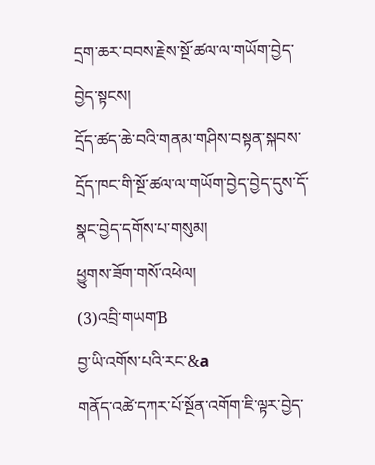དྲག་ཆར་བབས་རྗེས་སྔོ་ཚལ་ལ་གཡོག་བྱེད་བྱེད་སྟངས།
དྲོད་ཚད་ཆེ་བའི་གནམ་གཤིས་བསྟན་སྐབས་དྲོད་ཁང་གི་སྔོ་ཚལ་ལ་གཡོག་བྱེད་བྱེད་དུས་དོ་སྣང་བྱེད་དགོས་པ་གསུམ།
ཕྱུགས་ཟོག་གསོ་འཕེལ།
(3)འབྲི་གཡགƁ
བྱ་ཡི་འགོས་པའི་རང་&a
གནོད་འཚེ་དཀར་པོ་སྔོན་འགོག་ཇི་ལྟར་བྱེད་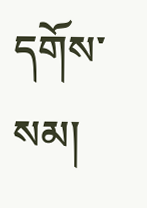དགོས་སམ།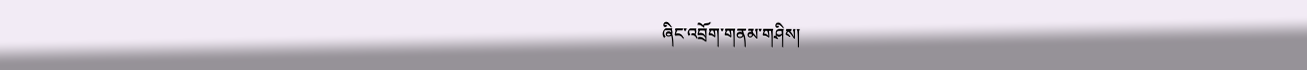ཞིང་འབྲོག་གནམ་གཤིས།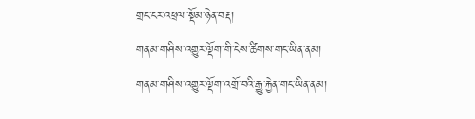གྲང་ངར་འཕྲལ་སྡོམ་ཉེན་བརྡ།
གནམ་གཤིས་འགྱུར་ལྡོག་གི་ངེས་ཚིགས་གང་ཡིན་ནམ།
གནམ་གཤིས་འགྱུར་ལྡོག་འགྲོ་བའི་རྒྱུ་རྐྱེན་གང་ཡིན་ནམ།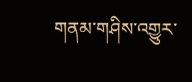གནམ་གཤིས་འགྱུར་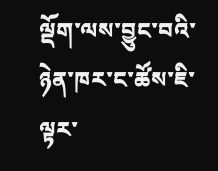ལྡོག་ལས་བྱུང་བའི་ཉེན་ཁར་ང་ཚོས་ཇི་ལྟར་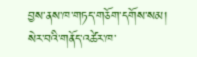བྱས་ནས་ཁ་གཏད་གཅོག་དགོས་སམ།
སེར་བའི་གནོད་འཚེར་ཁ་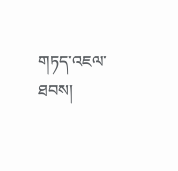གཏད་འཇལ་ཐབས།